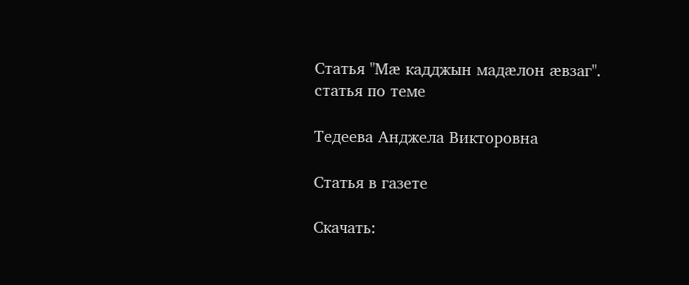Статья "Мæ кадджын мадæлон æвзаг".
статья по теме

Тедеева Анджела Викторовна

Статья в газете

Скачать: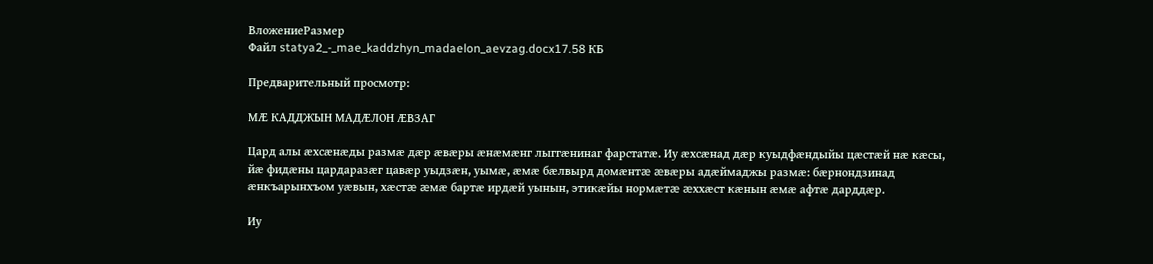ВложениеРазмер
Файл statya2_-_mae_kaddzhyn_madaelon_aevzag.docx17.58 КБ

Предварительный просмотр:

МÆ КАДДЖЫН МАДÆЛОН ÆВЗАГ

Цард алы æхсæнæды размæ дæр æвæры æнæмæнг лыггæнинаг фарстатæ. Иу æхсæнад дæр куыдфæндыйы цæстæй нæ кæсы, йæ фидæны цардаразæг цавæр уыдзæн, уымæ, æмæ бæлвырд домæнтæ æвæры адæймаджы размæ: бæрнондзинад æнкъарынхъом уæвын, хæстæ æмæ бартæ ирдæй уынын, этикæйы нормæтæ æххæст кæнын æмæ афтæ дарддæр.

Иу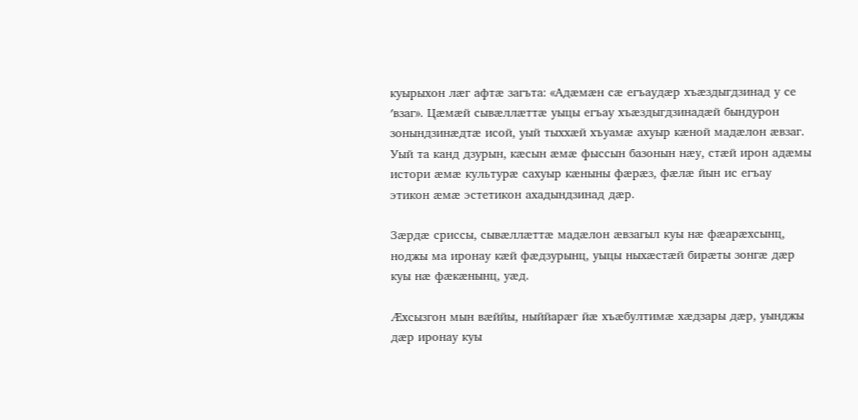куырыхон лæг афтæ загъта: «Адæмæн сæ егъаудæр хъæздыгдзинад у се ′взаг». Цæмæй сывæллæттæ уыцы егъау хъæздыгдзинадæй бындурон зонындзинæдтæ исой, уый тыххæй хъуамæ ахуыр кæной мадæлон æвзаг. Уый та канд дзурын, кæсын æмæ фыссын базонын нæу, стæй ирон адæмы истори æмæ культурæ сахуыр кæныны фæрæз, фæлæ йын ис егъау этикон æмæ эстетикон ахадындзинад дæр.

Зæрдæ сриссы, сывæллæттæ мадæлон æвзагыл куы нæ фæарæхсынц, ноджы ма иронау кæй фæдзурынц, уыцы ныхæстæй бирæты зонгæ дæр куы нæ фæкæнынц, уæд.

Æхсызгон мын вæййы, ныййарæг йæ хъæбултимæ хæдзары дæр, уынджы дæр иронау куы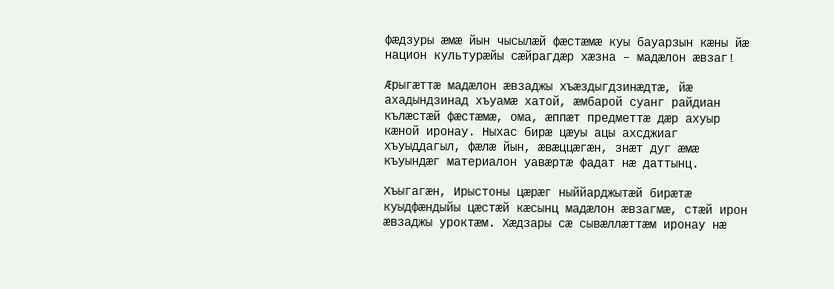фæдзуры æмæ йын чысылæй фæстæмæ куы бауарзын кæны йæ национ культурæйы сæйрагдæр хæзна – мадæлон æвзаг!

Æрыгæттæ мадæлон æвзаджы хъæздыгдзинæдтæ, йæ ахадындзинад хъуамæ хатой, æмбарой суанг райдиан кълæстæй фæстæмæ, ома, æппæт предметтæ дæр ахуыр кæной иронау. Ныхас бирæ цæуы ацы ахсджиаг хъуыддагыл, фæлæ йын, æвæццæгæн, знæт дуг æмæ къуындæг материалон уавæртæ фадат нæ даттынц.

Хъыгагæн, Ирыстоны цæрæг ныййарджытæй бирæтæ куыдфæндыйы цæстæй кæсынц мадæлон æвзагмæ, стæй ирон æвзаджы уроктæм. Хæдзары сæ сывæллæттæм иронау нæ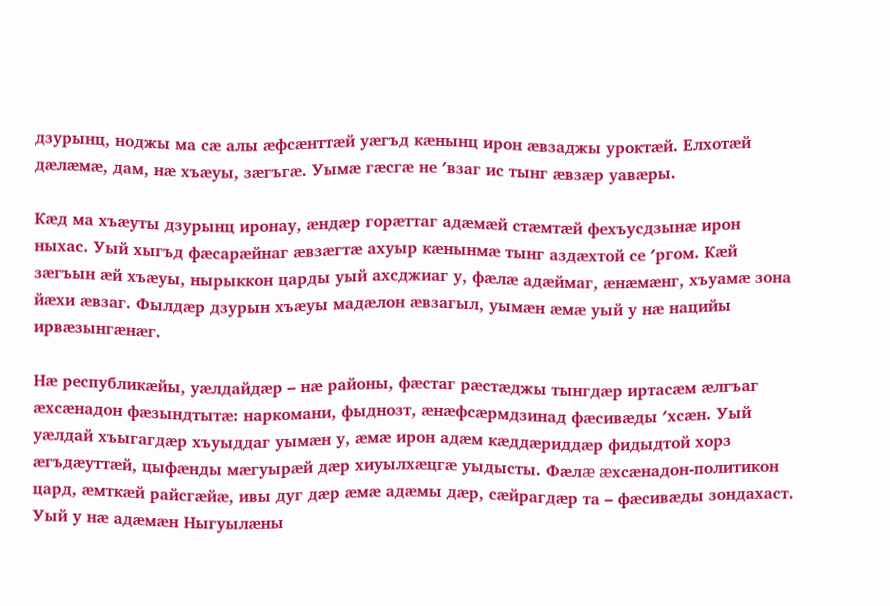дзурынц, ноджы ма сæ алы æфсæнттæй уæгъд кæнынц ирон æвзаджы уроктæй. Елхотæй дæлæмæ, дам, нæ хъæуы, зæгъгæ. Уымæ гæсгæ не ′взаг ис тынг æвзæр уавæры.

Кæд ма хъæуты дзурынц иронау, æндæр горæттаг адæмæй стæмтæй фехъусдзынæ ирон ныхас. Уый хыгъд фæсарæйнаг æвзæгтæ ахуыр кæнынмæ тынг аздæхтой се ′ргом. Кæй зæгъын æй хъæуы, нырыккон царды уый ахсджиаг у, фæлæ адæймаг, æнæмæнг, хъуамæ зона йæхи æвзаг. Фылдæр дзурын хъæуы мадæлон æвзагыл, уымæн æмæ уый у нæ нацийы ирвæзынгæнæг.

Нæ республикæйы, уæлдайдæр – нæ районы, фæстаг рæстæджы тынгдæр иртасæм æлгъаг æхсæнадон фæзындтытæ: наркомани, фыднозт, æнæфсæрмдзинад фæсивæды ′хсæн. Уый уæлдай хъыгагдæр хъуыддаг уымæн у, æмæ ирон адæм кæддæриддæр фидыдтой хорз æгъдæуттæй, цыфæнды мæгуырæй дæр хиуылхæцгæ уыдысты. Фæлæ æхсæнадон-политикон цард, æмткæй райсгæйæ, ивы дуг дæр æмæ адæмы дæр, сæйрагдæр та – фæсивæды зондахаст. Уый у нæ адæмæн Ныгуылæны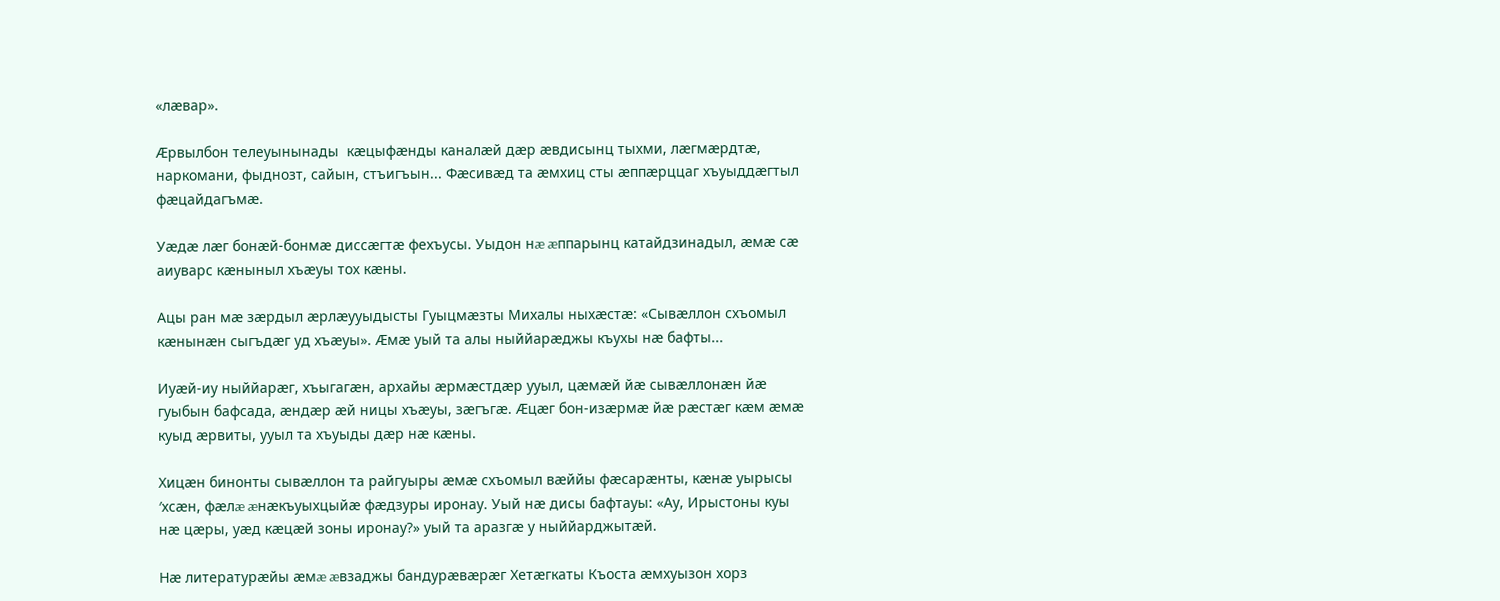«лæвар».

Æрвылбон телеуынынады  кæцыфæнды каналæй дæр æвдисынц тыхми, лæгмæрдтæ, наркомани, фыднозт, сайын, стъигъын... Фæсивæд та æмхиц сты æппæрццаг хъуыддæгтыл фæцайдагъмæ.

Уæдæ лæг бонæй-бонмæ диссæгтæ фехъусы. Уыдон нæ æппарынц катайдзинадыл, æмæ сæ аиуварс кæныныл хъæуы тох кæны.

Ацы ран мæ зæрдыл æрлæууыдысты Гуыцмæзты Михалы ныхæстæ: «Сывæллон схъомыл кæнынæн сыгъдæг уд хъæуы». Æмæ уый та алы ныййарæджы къухы нæ бафты...

Иуæй-иу ныййарæг, хъыгагæн, архайы æрмæстдæр ууыл, цæмæй йæ сывæллонæн йæ гуыбын бафсада, æндæр æй ницы хъæуы, зæгъгæ. Æцæг бон-изæрмæ йæ рæстæг кæм æмæ куыд æрвиты, ууыл та хъуыды дæр нæ кæны.

Хицæн бинонты сывæллон та райгуыры æмæ схъомыл вæййы фæсарæнты, кæнæ уырысы ′хсæн, фæлæ æнæкъуыхцыйæ фæдзуры иронау. Уый нæ дисы бафтауы: «Ау, Ирыстоны куы нæ цæры, уæд кæцæй зоны иронау?» уый та аразгæ у ныййарджытæй.

Нæ литературæйы æмæ æвзаджы бандурæвæрæг Хетæгкаты Къоста æмхуызон хорз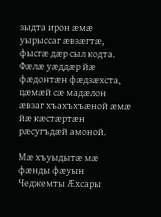зыдта ирон æмæ уырыссаг æвзæгтæ, фысгæ дæр сыл кодта. Фæлæ уæддæр йæ фæдонтæн фæдзæхста, цæмæй сæ мадæлон æвзаг хъахъхъæной æмæ йæ кæстæртæн рæсугъдæй амоной.

Мæ хъуыдытæ мæ фæнды фæуын Чеджемты Æхсары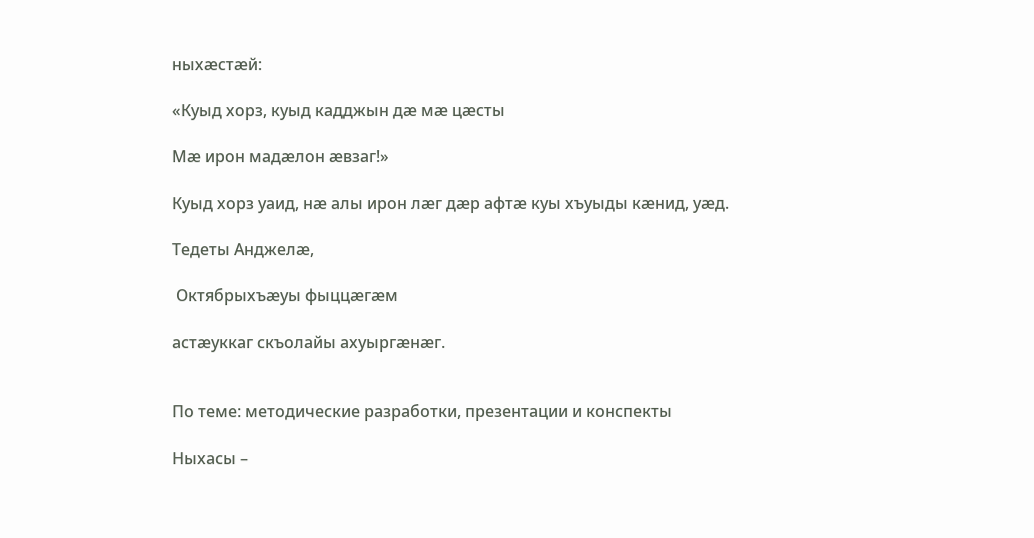ныхæстæй:

«Куыд хорз, куыд кадджын дæ мæ цæсты

Мæ ирон мадæлон æвзаг!»

Куыд хорз уаид, нæ алы ирон лæг дæр афтæ куы хъуыды кæнид, уæд.

Тедеты Анджелæ,

 Октябрыхъæуы фыццæгæм

астæуккаг скъолайы ахуыргæнæг.


По теме: методические разработки, презентации и конспекты

Ныхасы –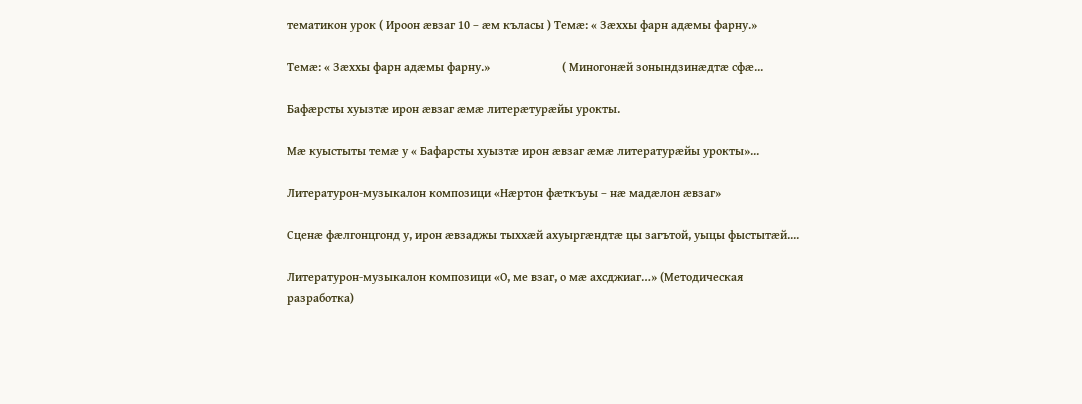тематикон урок ( Ироон æвзаг 10 – æм къласы ) Темæ: « Зæххы фарн адæмы фарну.»

Темæ: « Зæххы фарн адæмы фарну.»                        ( Миногонæй зонындзинæдтæ сфæ...

Бафæрсты хуызтæ ирон æвзаг æмæ литерæтурæйы урокты.

Мæ куыстыты темæ у « Бафарсты хуызтæ ирон æвзаг æмæ литературæйы урокты»...

Литературон-музыкалон композици «Нæртон фæткъуы – нæ мадæлон æвзаг»

Сценæ фæлгонцгонд у, ирон æвзаджы тыххæй ахуыргæндтæ цы загътой, уыцы фыстытæй....

Литературон-музыкалон композици «О, ме взаг, о мӕ ахсджиаг…» (Методическая разработка)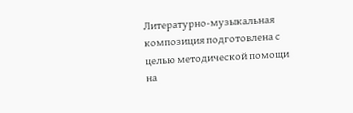Литературно-музыкальная композиция подготовлена с целью методической помощи  на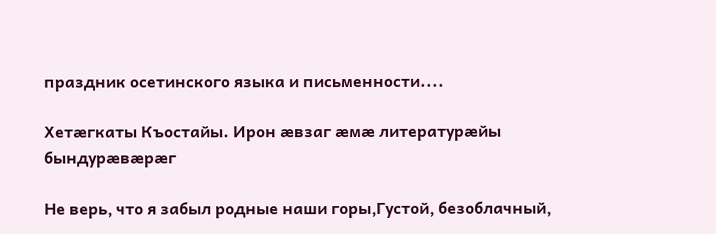праздник осетинского языка и письменности....

Хетæгкаты Къостайы. Ирон æвзаг æмæ литературæйы бындурæвæрæг

Не верь, что я забыл родные наши горы,Густой, безоблачный,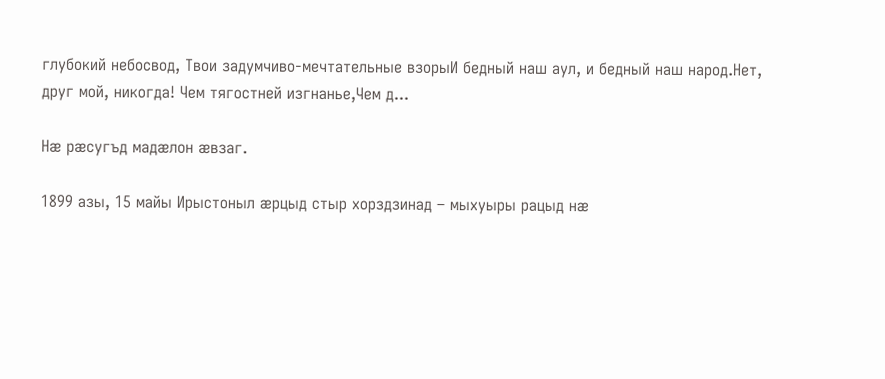глубокий небосвод, Твои задумчиво-мечтательные взорыИ бедный наш аул, и бедный наш народ.Нет, друг мой, никогда! Чем тягостней изгнанье,Чем д...

Нæ рæсугъд мадæлон æвзаг.

1899 азы, 15 майы Ирыстоныл æрцыд стыр хорздзинад – мыхуыры рацыд нæ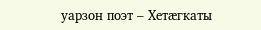уарзон поэт – Хетæгкаты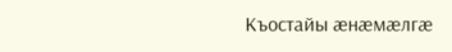Къостайы æнæмæлгæ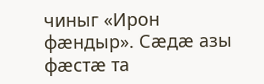чиныг «Ирон фæндыр». Сæдæ азы фæстæ та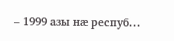– 1999 азы нæ респуб...